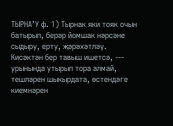ТЫРНА’У ф. 1) Тырнак яки тояк очын батырып, берәр йомшак нәрсәне сыдыру, ерту, җәрәхәтләү. Кисәктән бер тавыш ишетсә, --- урынында утырып тора алмай, тешләрен шыкырдата, өстендәге киемнәрен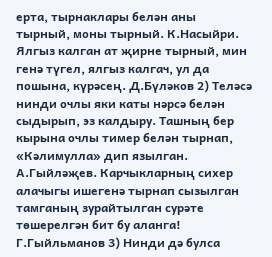ерта, тырнаклары белән аны тырный, моны тырный. К.Насыйри. Ялгыз калган ат җирне тырный, мин генә түгел, ялгыз калгач, ул да пошына, күрәсең. Д.Бүләков 2) Теләсә нинди очлы яки каты нәрсә белән сыдырып, эз калдыру. Ташның бер кырына очлы тимер белән тырнап, «Кәлимулла» дип язылган. А.Гыйләҗев. Карчыкларның сихер алачыгы ишегенә тырнап сызылган тамганың зурайтылган сурәте төшерелгән бит бу аланга! Г.Гыйльманов 3) Нинди дә булса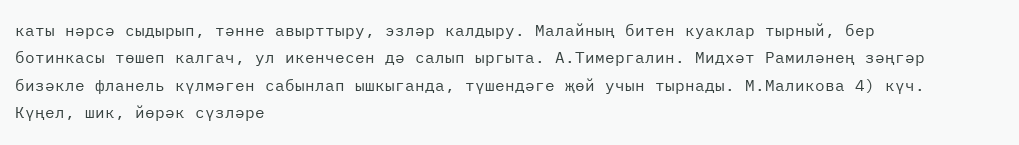каты нәрсә сыдырып, тәнне авырттыру, эзләр калдыру. Малайның битен куаклар тырный, бер ботинкасы төшеп калгач, ул икенчесен дә салып ыргыта. А.Тимергалин. Мидхәт Рамиләнең зәңгәр бизәкле фланель күлмәген сабынлап ышкыганда, түшендәге җөй учын тырнады. М.Маликова 4) күч. Күңел, шик, йөрәк сүзләре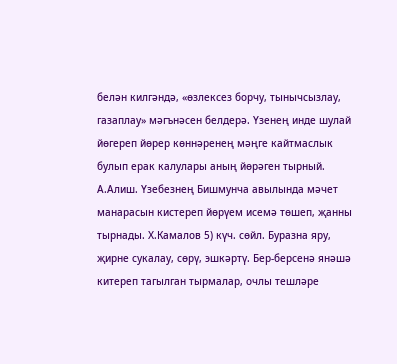белән килгәндә, «өзлексез борчу, тынычсызлау, газаплау» мәгънәсен белдерә. Үзенең инде шулай йөгереп йөрер көннәренең мәңге кайтмаслык булып ерак калулары аның йөрәген тырный. А.Алиш. Үзебезнең Бишмунча авылында мәчет манарасын кистереп йөрүем исемә төшеп, җанны тырнады. Х.Камалов 5) күч. сөйл. Буразна яру, җирне сукалау, сөрү, эшкәртү. Бер-берсенә янәшә китереп тагылган тырмалар, очлы тешләре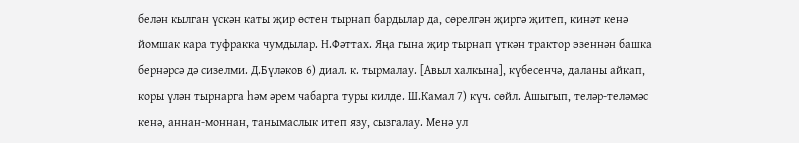белән кылган үскән каты җир өстен тырнап бардылар да, сөрелгән җиргә җитеп, кинәт кенә йомшак кара туфракка чумдылар. Н.Фәттах. Яңа гына җир тырнап үткән трактор эзеннән башка бернәрсә дә сизелми. Д.Бүләков 6) диал. к. тырмалау. [Авыл халкына], күбесенчә, даланы айкап, коры үлән тырнарга һәм әрем чабарга туры килде. Ш.Камал 7) күч. сөйл. Ашыгып, теләр-теләмәс кенә, аннан-моннан, танымаслык итеп язу, сызгалау. Менә ул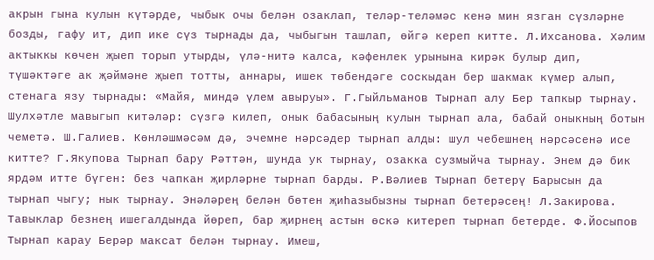акрын гына кулын күтәрде, чыбык очы белән озаклап, теләр-теләмәс кенә мин язган сүзләрне бозды, гафу ит, дип ике сүз тырнады да, чыбыгын ташлап, өйгә кереп китте. Л.Ихсанова. Хәлим актыккы көчен җыеп торып утырды, үлә-нитә калса, кәфенлек урынына кирәк булыр дип, түшәктәге ак җәймәне җыеп тотты, аннары, ишек төбендәге соскыдан бер шакмак күмер алып, стенага язу тырнады: «Майя, миндә үлем авыруы». Г.Гыйльманов Тырнап алу Бер тапкыр тырнау. Шулхәтле мавыгып китәләр: сүзгә килеп, онык бабасының кулын тырнап ала, бабай оныкның ботын чеметә. Ш.Галиев. Көнләшмәсәм дә, эчемне нәрсәдер тырнап алды: шул чебешнең нәрсәсенә исе китте? Г.Якупова Тырнап бару Рәттән, шунда ук тырнау, озакка сузмыйча тырнау. Энем дә бик ярдәм итте бүген: без чапкан җирләрне тырнап барды. Р.Вәлиев Тырнап бетерү Барысын да тырнап чыгу; нык тырнау. Энәләрең белән бөтен җиһазыбызны тырнап бетерәсең! Л.Закирова. Тавыклар безнең ишегалдында йөреп, бар җирнең астын өскә китереп тырнап бетерде. Ф.Йосыпов Тырнап карау Берәр максат белән тырнау. Имеш,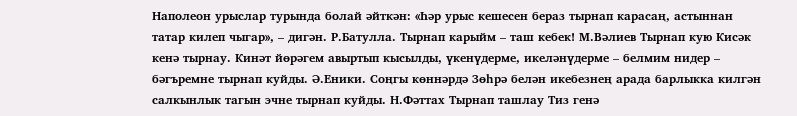Наполеон урыслар турында болай әйткән: «Һәр урыс кешесен бераз тырнап карасаң, астыннан татар килеп чыгар», – дигән. Р.Батулла. Тырнап карыйм – таш кебек! М.Вәлиев Тырнап кую Кисәк кенә тырнау. Кинәт йөрәгем авыртып кысылды, үкенүдерме, икеләнүдерме – белмим нидер – бәгъремне тырнап куйды. Ә.Еники. Соңгы көннәрдә Зөһрә белән икебезнең арада барлыкка килгән салкынлык тагын эчне тырнап куйды. Н.Фәттах Тырнап ташлау Тиз генә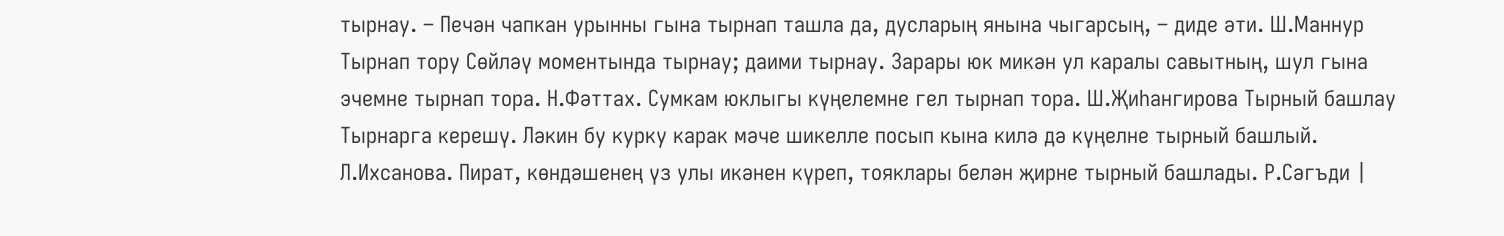тырнау. – Печән чапкан урынны гына тырнап ташла да, дусларың янына чыгарсың, – диде әти. Ш.Маннур Тырнап тору Сөйләү моментында тырнау; даими тырнау. Зарары юк микән ул каралы савытның, шул гына эчемне тырнап тора. Н.Фәттах. Сумкам юклыгы күңелемне гел тырнап тора. Ш.Җиһангирова Тырный башлау Тырнарга керешү. Ләкин бу курку карак мәче шикелле посып кына килә дә күңелне тырный башлый. Л.Ихсанова. Пират, көндәшенең үз улы икәнен күреп, тояклары белән җирне тырный башлады. Р.Сәгъди |